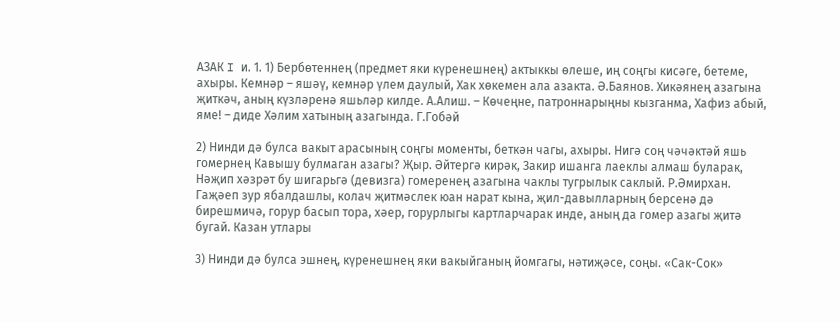АЗАК I и. 1. 1) Бербөтеннең (предмет яки күренешнең) актыккы өлеше, иң соңгы кисәге, бетеме, ахыры. Кемнәр – яшәү, кемнәр үлем даулый, Хак хөкемен ала азакта. Ә.Баянов. Хикәянең азагына җиткәч, аның күзләренә яшьләр килде. А.Алиш. – Көчеңне, патроннарыңны кызганма, Хафиз абый, яме! – диде Хәлим хатының азагында. Г.Гобәй

2) Нинди дә булса вакыт арасының соңгы моменты, беткән чагы, ахыры. Нигә соң чәчәктәй яшь гомернең Кавышу булмаган азагы? Җыр. Әйтергә кирәк, Закир ишанга лаеклы алмаш буларак, Нәҗип хәзрәт бу шигарьгә (девизга) гомеренең азагына чаклы тугрылык саклый. Р.Әмирхан. Гаҗәеп зур ябалдашлы, колач җитмәслек юан нарат кына, җил-давылларның берсенә дә бирешмичә, горур басып тора, хәер, горурлыгы картларчарак инде, аның да гомер азагы җитә бугай. Казан утлары

3) Нинди дә булса эшнең, күренешнең яки вакыйганың йомгагы, нәтиҗәсе, соңы. «Сак-Сок»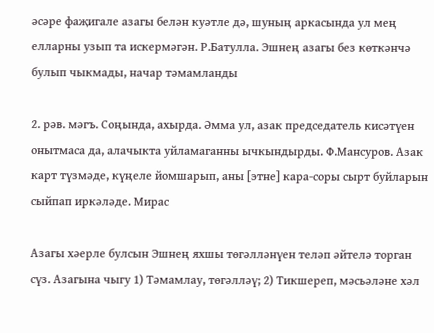әсәре фаҗигале азагы белән куәтле дә, шуның аркасында ул мең елларны узып та искермәгән. Р.Батулла. Эшнең азагы без көткәнчә булып чыкмады, начар тәмамланды

2. рәв. мәгъ. Соңында, ахырда. Әмма ул, азак председатель кисәтүен онытмаса да, алачыкта уйламаганны ычкындырды. Ф.Мансуров. Азак карт түзмәде, күңеле йомшарып, аны [этне] кара-соры сырт буйларын сыйпап иркәләде. Мирас

Азагы хәерле булсын Эшнең яхшы төгәлләнүен теләп әйтелә торган сүз. Азагына чыгу 1) Тәмамлау, төгәлләү; 2) Тикшереп, мәсьәләне хәл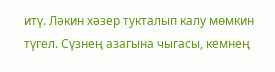итү. Ләкин хәзер тукталып калу мөмкин түгел. Сүзнең азагына чыгасы, кемнең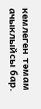кемлеген тәмам ачыклыйсы бар.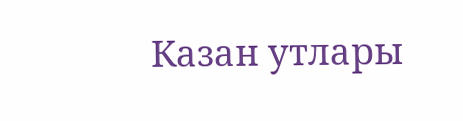Казан утлары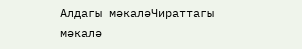Алдагы мәкаләЧираттагы мәкалә